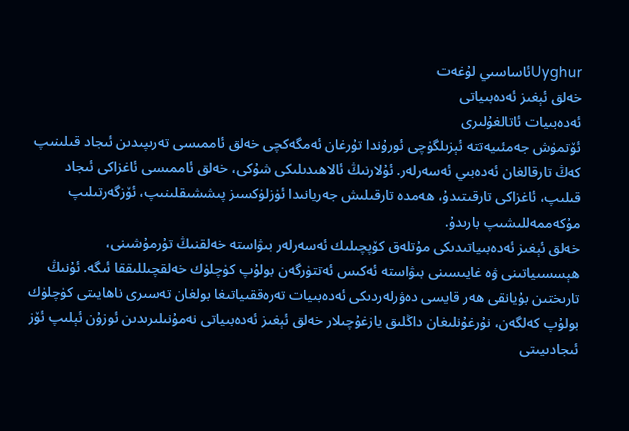Uyghurئاساسىي لۇغەت
خەلق ئېغىز ئەدەبىياتى
ئەدەبىيات ئاتالغۇلىرى
ئۆتمۈش جەمئىيەتتە ئېزىلگۈچى ئورۇندا تۇرغان ئەمگەكچى خەلق ئاممىسى تەرىپىدىن ئىجاد قىلىنىپ كەڭ تارقالغان ئەدەبىي ئەسەرلەر. ئۇلارنىڭ ئالاھىدىلىكى شۇكى، خەلق ئاممىسى ئاغزاكى ئىجاد قىلىپ، ئاغزاكى تارقىتىدۇ، ھەمدە تارقىلىش جەريانىدا ئۈزلۈكسىز پىششىقلىنىپ، ئۆزگەرتىلىپ مۇكەممەللىشىپ بارىدۇ.
خەلق ئېغىز ئەدەبىياتىدىكى مۇتلەق كۆپچىلىك ئەسەرلەر بىۋاستە خەلقنىڭ تۇرمۇشىنى، ھېسسىياتىنى ۋە غايىسىنى بىۋاستە ئەكىس ئەتتۈرگەن بولۇپ كۈچلۈك خەلقچىللىققا ئىگە. ئۇنىڭ تارىختىن بۇيانقى ھەر قايسى دەۋرلەردىكى ئەدەبىيات تەرەققىياتىغا بولغان تەسىرى ناھايىتى كۈچلۈك بولۇپ كەلگەن، نۇرغۇنلىغان داڭلىق يازغۇچىلار خەلق ئېغىز ئەدەبىياتى نەمۇنىلىرىدىن ئوزۇن ئېلىپ ئۆز ئىجادىيىتى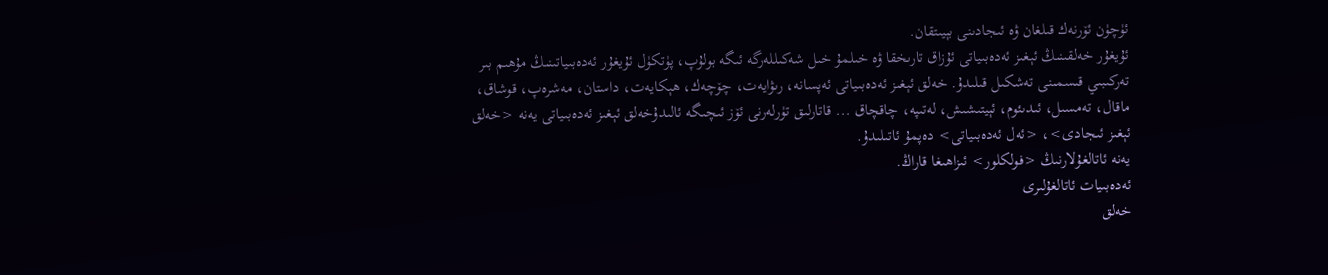ئۈچۈن ئۆرنەك قىلغان ۋە ئىجادىنى بېيىتقان.
ئۇيغۇر خەلقىنىڭ ئېغىز ئەدەبىياتى ئۇزاق تارىخقا ۋە خىلمۇ خىل شەكىللەرگە ئىگە بولۇپ، پۈتكۈل ئۇيغۇر ئەدەبىياتىنىڭ مۇھىم بىر تەركىبىي قىسمىنى تەشكىل قىلىدۇ. خەلق ئېغىز ئەدەبىياتى ئەپسانە، رىۋايەت، چۆچەك، ھېكايەت، داستان، مەشرەپ، قوشاق، ماقال، تەمسىل، ئىدىئوم، ئېيتىشىش، لەتىپە، چاقچاق ... قاتارلىق تۈرلەرنى ئۆز ئىچىگە ئالىدۇخەلق ئېغىز ئەدەبىياتى يەنە <خەلق ئېغىز ئىجادى>، <ئەل ئەدەبىياتى> دەپمۇ ئاتىلىدۇ.
يەنە ئاتالغۇلارنىڭ <فولكلور> ئىزاھىغا قاراڭ.
ئەدەبىيات ئاتالغۇلىرى
خەلق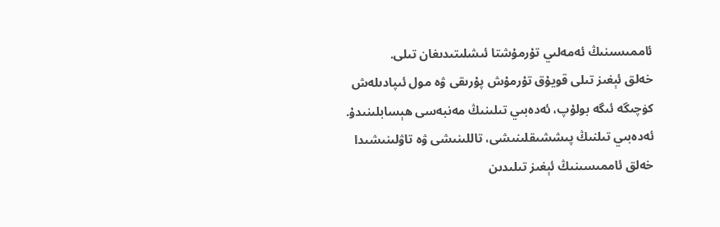ئاممىسىنىڭ ئەمەلىي تۇرمۇشتا ئىشلىتىدىغان تىلى.
خەلق ئېغىز تىلى قويۇق تۇرمۇش پۇرىقى ۋە مول ئىپادىلەش كۈچىگە ئىگە بولۇپ، ئەدەبىي تىلىنىڭ مەنبەسى ھېسابلىنىدۇ. ئەدەبىي تىلنىڭ پىششىقلىنىشى، تاللىنىشى ۋە تاۋلىنىشىدا خەلق ئاممىسىنىڭ ئېغىز تىلىدىن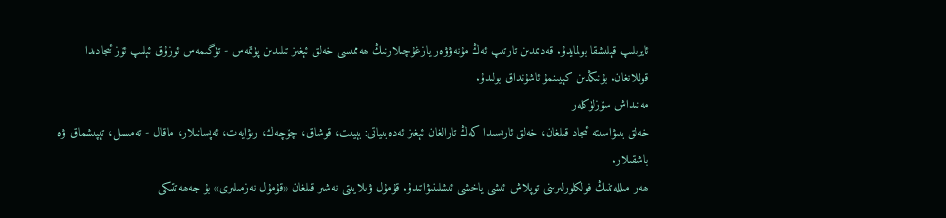ئايرىلىپ قېلىشقا بولمايدۇ. قەدىمدىن تارتىپ ئەڭ مۇنەۋۋەر يازغۇچىلارنىڭ ھەممىسى خەلق ئېغىز تىلىدىن پۈتمەس - تۈگىمەس ئوزۇق ئېلىپ ئۆز ئىجادىدا قوللانغان. بۇنىڭدىن كېيىنمۇ ئاشۇنداق بولىدۇ.
مەنىداش سۆزلۈكلەر
خەلق بىىۋاسىتە ئىجاد قىلغان، خەلق ئارىسىدا كەڭ تارالغان ئېغىز ئەدەبىياتى: بېيىت، قوشاق، چۆچەك، رىۋايەت، ئەپسانىلار، ماقال - تەمسىل، تېپىشماق ۋە باشقىلار.
ھەر مىللەتنىڭ فولكلورلىرىنى توپلاش ئىشى ياخشى ئىشلىنىۋاتىدۇ. قۇمۇل ۋىلايىتى نەشىر قىلغان «قۇمۇل نەزمىلىرى» بۇ جەھەتتىكى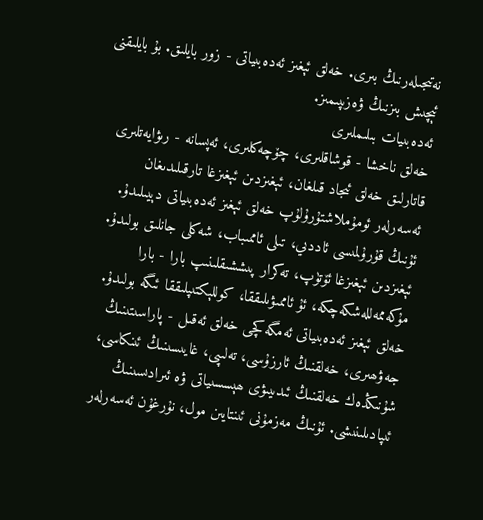نەتىجىلەرنىڭ بىرى. خەلق ئېغىز ئەدەبىياتى - زور بايلىق. بۇ بايلىقنى ئېچىش بىزنىڭ ۋەزىپىمىز.
ئەدەبىيات بىلىملىرى
خەلق ناخشا - قوشاقلىرى، چۆچەكلىرى، ئەپسانە - رىۋايەتلىرى قاتارلىق خەلق ئىجاد قىلغان، ئېغىزدىن ئېغىزغا تارقىلىدىغان ئەسەرلەر ئومۇملاشتۇرۇلۇپ خەلق ئېغىز ئەدەبىياتى دېيىلىدۇ. ئۇنىڭ قۇرۇلمىسى ئاددىي، تىلى ئاممىباب، شەكلى جانلىق بولىدۇ. ئېغىزدىن ئېغىزغا ئۆتۈپ، تەكرار پىششىقلىنىپ بارا - بارا مۇكەممەللەشكەچكە، ئۇ ئاممىۋىلىققا، كوللېكتىپلىققا ئىگە بولىدۇ.
خەلق ئېغىز ئەدەبىياتى ئەمگەكچى خەلق ئەقىل - پاراسىتىنىڭ جەۋھىرى، خەلقنىڭ ئارزۇسى، تەلىپى، غايىسىنىڭ ئىنكاسى، شۇنىڭدەك خەلقنىڭ ئىدىيىۋى ھېسسىياتى ۋە ئىرادىسىنىڭ ئىپادىلىنىشى. ئۇنىڭ مەزمۇنى ئىنتايىن مول، نۇرغۇن ئەسەرلەر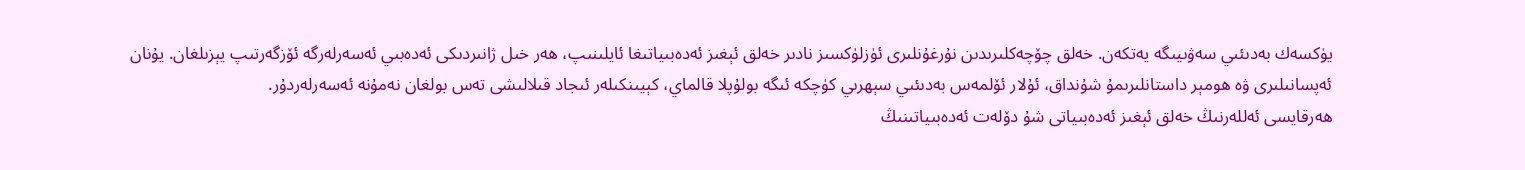يۈكسەك بەدىئىي سەۋىيىگە يەتكەن. خەلق چۆچەكلىرىدىن نۇرغۇنلىرى ئۈزلۈكسىز نادىر خەلق ئېغىز ئەدەبىياتىغا ئايلىنىپ، ھەر خىل ژانىردىكى ئەدەبىي ئەسەرلەرگە ئۆزگەرتىپ يېزىلغان. يۇنان ئەپسانىلىرى ۋە ھومېر داستانلىرىمۇ شۇنداق، ئۇلار ئۆلمەس بەدىئىي سېھرىي كۈچكە ئىگە بولۇپلا قالماي، كېيىنكىلەر ئىجاد قىلالىشى تەس بولغان نەمۇنە ئەسەرلەردۇر.
ھەرقايسى ئەللەرنىڭ خەلق ئېغىز ئەدەبىياتى شۇ دۆلەت ئەدەبىياتىنىڭ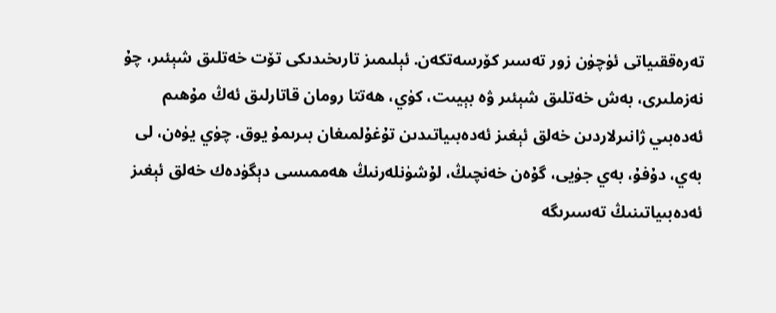تەرەققىياتى ئۈچۈن زور تەسىر كۆرسەتكەن. ئېلىمىز تارىخىدىكى تۆت خەتلىق شېئىر، چۇ نەزملىرى، بەش خەتلىق شېئىر ۋە بېيىت، كۈي، ھەتتا رومان قاتارلىق ئەڭ مۇھىم ئەدەبىي ژانىرلاردىن خەلق ئېغىز ئەدەبىياتىدىن تۇغۇلمىغان بىرىمۇ يوق. چۈي يۈەن، لى بەي، دۇفۇ، بەي جۈيى، گۇەن خەنچىڭ، لۇشۈنلەرنىڭ ھەممىسى دېگۈدەك خەلق ئېغىز ئەدەبىياتىنىڭ تەسىرىگە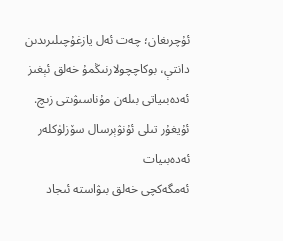ئۇچرىغان؛ چەت ئەل يازغۇچىلىرىدىن دانتې، بوكاچچولارنىڭمۇ خەلق ئېغىز ئەدەبىياتى بىلەن مۇناسىۋىتى زىچ.
ئۇيغۇر تىلى ئۇنۋېرسال سۆزلۈكلەر
ئەدەبىيات
ئەمگەكچى خەلق بىۋاستە ئىجاد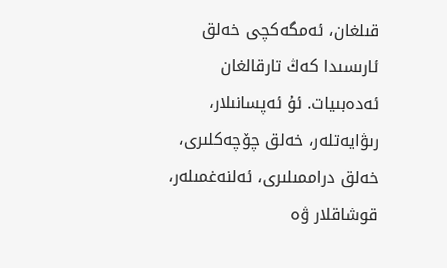قىلغان، ئەمگەكچى خەلق ئارىسىدا كەڭ تارقالغان ئەدەبىيات. ئۇ ئەپسانىلار، رىۋايەتلەر، خەلق چۆچەكلىرى، خەلق دراممىلىرى، ئەلنەغمىلەر، قوشاقلار ۋە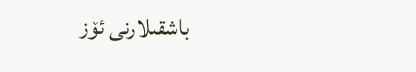باشقىلارنى ئۆز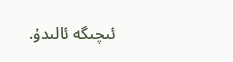ئىچىگە ئالىدۇ.